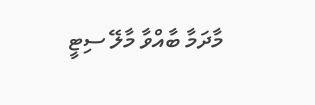މާދަމާ ބާއްވާ މާލޭ ސިޓީ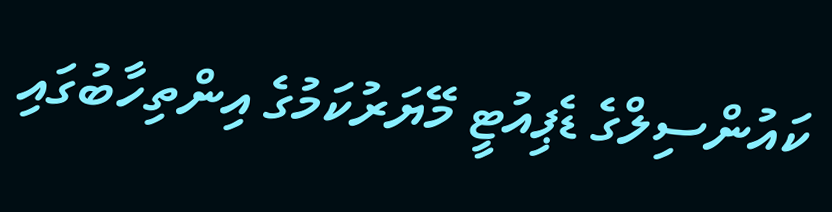ކައުންސިލްގެ ޑެޕިއުޓީ މޭޔަރުކަމުގެ އިންތިހާބުގައި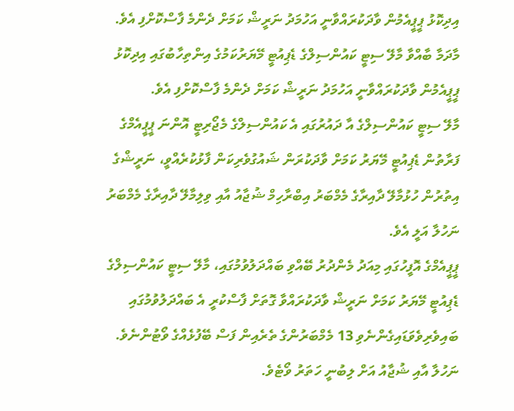އިދިކޮޅު ޕީޕީއެމުން ވާދަކުރައްވާނީ އަހުމަދު ނަރީޝް ކަމަށް ދެންމެ ފާސްކޮށްފި އެވެ.
މާދަމާ ބާއްވާ މާލޭ ސިޓީ ކައުންސިލްގެ ޑެޕިއުޓީ މޭޔަރުކަމުގެ އިންތިހާބުގައި އިދިކޮޅު ޕީޕީއެމުން ވާދަކުރައްވާނީ އަހުމަދު ނަރީޝް ކަމަށް ދެންމެ ފާސްކޮށްފި އެވެ.
މާލޭ ސިޓީ ކައުންސިލްގެ އާ ދައުރުގައި އެ ކައުންސިލްގެ މެޖޯރިޓީ އޮންނަ ޕީޕީއެމްގެ ފަރާތުން ޑެޕިއުޓީ މޭޔަރު ކަމަށް ވާދަކުރަން ޝައުގުވެރިކަން ފާޅުކުރެއްވީ، ނަރީޝްގެ އިތުރުން ހުޅުމާލޭ ދާއިރާގެ މެމްބަރު އިބްރާހިމް ޝުޖާއު އާއި ވިލިމާލޭ ދާއިރާގެ މެމްބަރު ނަހުލާ އަލީ އެވެ.
ޕީޕީއެމްގެ އޮފީހުގައި މިއަދު މެންދުރު ބޭއްވި ބައްދަލުވުމުގައި، މާލޭ ސިޓީ ކައުންސިލްގެ ޑެޕިއުޓީ މޭޔަރު ކަމަށް ނަރީޝް ވާދަކުރައްވާ ގޮތަށް ފާސްކުރީ އެ ބައްދަލުވުމުގައި ބައިވެރިވެވަޑައިގެންނެވި 13 މެމްބަރުންގެ ތެރެއިން ފަސް ބޭފުޅެއްގެ ވޯޓުންނެވެ. ނަހުލާ އާއި ޝުޖާއު އަށް ލިބުނީ ހަތަރު ވޯޓެވެ.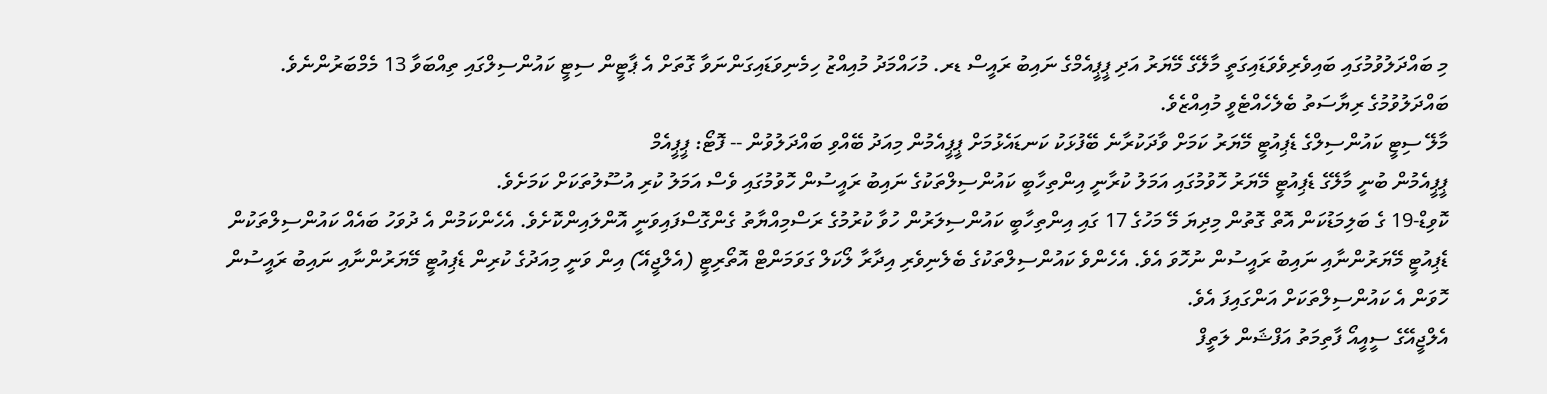މި ބައްދަލުވުމުގައި ބައިވެރިވެވަޑައިގަތީ މާލޭގެ މޭޔަރު އަދި ޕީޕީއެމްގެ ނައިބު ރައީސް ޑރ. މުހައްމަދު މުއިއްޒު ހިމެނިވަޑައިގަންނަވާ ގޮތަށް އެ ޕާޓީން ސިޓީ ކައުންސިލްގައި ތިއްބަވާ 13 މެމްބަރުންނެވެ. ބައްދަލުވުމުގެ ރިޔާސަތު ބެލެހެއްޓެވީ މުއިއްޒެވެ.
މާލޭ ސިޓީ ކައުންސިލްގެ ޑެޕިއުޓީ މޭޔަރު ކަމަށް ވާދަކުރާނެ ބޭފުޅަކު ކަނޑައެޅުމަށް ޕީޕީއެމުން މިއަދު ބޭއްވި ބައްދަލުވުން -- ފޮޓޯ: ޕީޕީއެމް
ޕީޕީއެމުން ބުނީ މާލޭގެ ޑެޕިއުޓީ މޭޔަރު ހޮވުމުގައި އަމަލު ކުރާނީ އިންތިހާބީ ކައުންސިލްތަކުގެ ނައިބު ރައީސުން ހޮވުމުގައި ވެސް އަމަލު ކުރި އުސޫލުތަކަށް ކަމަށެވެ.
ކޮވިޑް-19 ގެ ބަލިމަޑުކަން އޮތް ގޮތުން މިދިޔަ މޭ މަހުގެ 17 ގައި އިންތިހާބީ ކައުންސިލަރުން ހުވާ ކުރުމުގެ ރަސްމިއްޔާތު ގެންގޮސްފައިވަނީ އޮންލައިންކޮށެވެ. އެހެންކަމުން އެ ދުވަހު ބައެއް ކައުންސިލްތަކުން ޑެޕިއުޓީ މޭޔަރުންނާއި ނައިބު ރައީސުން ނުހޮވަ އެވެ. އެހެންވެ ކައުންސިލްތަކުގެ ބެލެނިވެރި އިދާރާ ލޯކަލް ގަވަމަންޓް އޮތޯރިޓީ (އެލްޖީއޭ) އިން ވަނީ މިއަދުގެ ކުރިން ޑެޕިއުޓީ މޭޔަރުންނާއި ނައިބު ރައީސުން ހޮވަން އެ ކައުންސިލްތަކަށް އަންގައިފަ އެވެ.
އެލްޖީއޭގެ ސީއީއޯ ފާތިމަތު އަފްޝަން ލަތީފް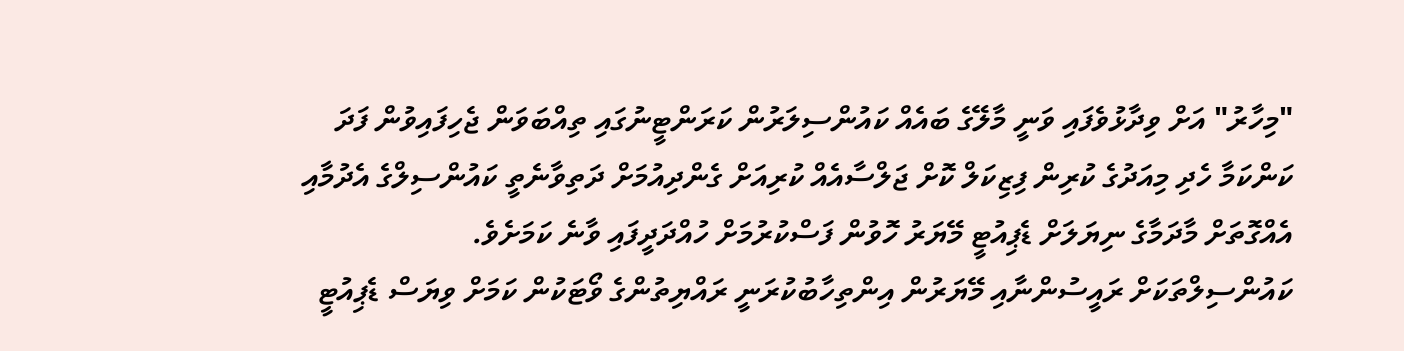"މިހާރު" އަށް ވިދާޅުވެފައި ވަނީ މާލޭގެ ބައެއް ކައުންސިލަރުން ކަރަންޓީނުގައި ތިއްބަވަން ޖެހިފައިވުން ފަދަ ކަންކަމާ ހެދި މިއަދުގެ ކުރިން ފިޒިކަލް ކޮށް ޖަލްސާއެއް ކުރިއަށް ގެންދިއުމަށް ދަތިވާނެތީ ކައުންސިލްގެ އެދުމާއި އެއްގޮތަށް މާދަމާގެ ނިޔަލަށް ޑެޕިއުޓީ މޭޔަރު ހޮވުން ފަސްކުރުމަށް ހުއްދަދީފައި ވާނެ ކަމަށެވެ.
ކައުންސިލްތަކަށް ރައީސުންނާއި މޭޔަރުން އިންތިހާބުކުރަނީ ރައްޔިތުންގެ ވޯޓަކުން ކަމަށް ވިޔަސް ޑެޕިއުޓީ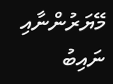މޭޔަރުންނާއި ނައިބު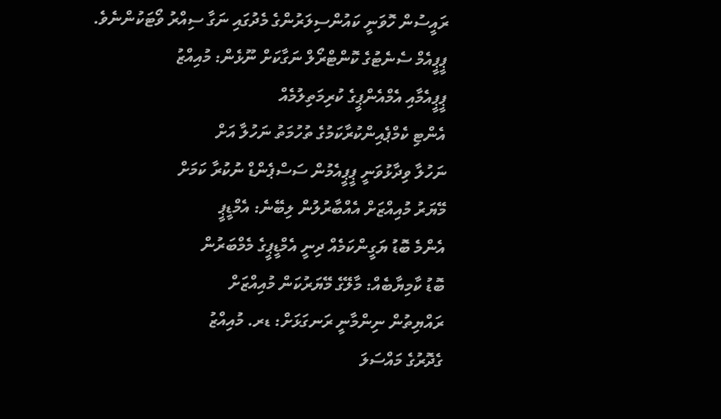ރައީސުން ހޮވަނީ ކައުންސިލަރުންގެ މެދުގައި ނަގާ ސިއްރު ވޯޓަކުންނެވެ.
ޕީޕީއެމް ސެނެޓުގެ ކޮންޓްރޯލް ނަގާކަށް ނޫޅެން: މުއިއްޒު
ޕީޕީއެމާއި އެމްއެންޕީގެ ކުރިމަތިލުމެއް
އެންޓި ކެމްޕެއިންކުރާކަމުގެ ތުހުމަތު ނަހުލާ އަށް
ނަހުލާ ވިދާޅުވަނީ ޕީޕީއެމުން ސަސްޕެންޑް ނުކުރާ ކަމަށް
މޭޔަރު މުއިއްޒަށް އެއްބާރުލުން ލިބޭނެ: އެމްޑީޕީ
އެންމެ ބޮޑު ޔަގީންކަމެއް ދިނީ އެމްޑީޕީގެ މެމްބަރުން
ބޮޑު ކާމިޔާބެއް: މާލޭގެ މޭޔަރުކަން މުއިއްޒަށް
ރައްޔިތުން ނިންމާނީ ރަނގަޅަށް: ޑރ. މުއިއްޒު
ގެދޮރުގެ މައްސަލަ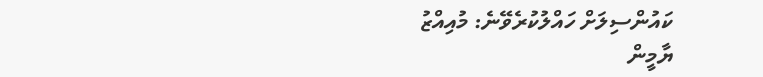ކައުންސިލަށް ހައްލުކުރެވޭނެ: މުއިއްޒު
ޔާމީން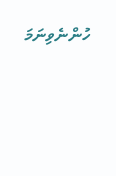ހުންނެވިނަމަ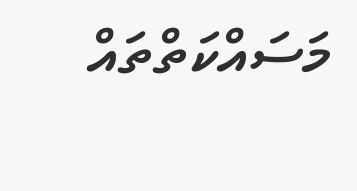މަސައްކަތްތައް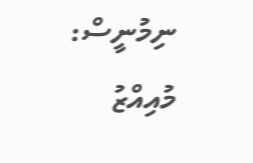ނިމުނީސް: މުއިއްޒު